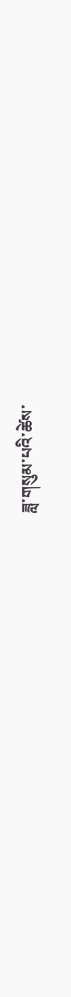ཟླ་གསུམ་པའི་ཚེས་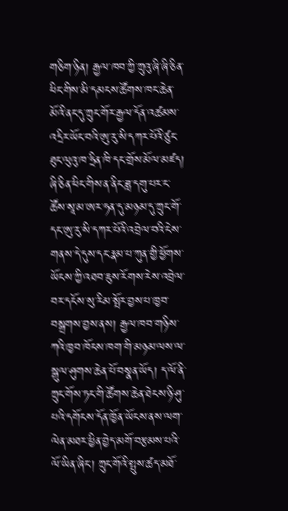གཅིག་ཉིན། རྒྱལ་ཁབ་ཀྱི་ཀྲུའུ་ཞི་ཞི་ཅིན་ཕིང་གིས་མི་དམངས་ཚོགས་ཁང་ཆེན་མོའི་ནང་དུ་ཀྲུང་གོར་རྒྱལ་དོན་འཚམས་འདྲིར་ཡོང་བའི་ཨུ་རུ་སི་དཀར་པོའི་ཙུང་ཐུང་ལུའུ་ཁ་ཧྲིན་ཁི་དང་གྲོས་མོལ་མཛད།
ཞི་ཅིན་ཕིང་གིས་ན་ནིང་ཟླ་དགུ་པར་ང་ཚོས་སཱ་མ་ཨར་ཧན་དུ་མཉམ་དུ་ཀྲུང་གོ་དང་ཨུ་རུ་སི་དཀར་པོའི་འབྲེལ་བའི་ངེས་གནས་དེ་དུས་དང་རྣམ་པ་ཀུན་གྱི་ཕྱོགས་ཡོངས་ཀྱི་འཐབ་ཇུས་རོགས་རེས་འབྲེལ་བར་དངོས་སུ་རིམ་སྤོར་བྱས་པ་ཁྱབ་བསྒྲགས་བྱས་ནས། རྒྱལ་ཁབ་གཉིས་ཀའི་ཁྱབ་ཁོངས་ཁག་གི་མཉམ་ལས་ལ་སྒུལ་ཤུགས་ཆེན་པོ་བསྣན་ཡོད། ད་ལོ་ནི་ཀྲུང་གོས་ཏང་གི་ཚོགས་ཆེན་ཐེངས་ཉི་ཤུ་པའི་དགོངས་དོན་ཁྱོན་ཡོངས་ནས་ལག་ལེན་མཐར་ཕྱིན་བྱེད་མགོ་བརྩམས་པའི་ལོ་ཡིན་ཞིང་། ཀྲུང་གོའི་སྤུས་ཚད་མཐོ་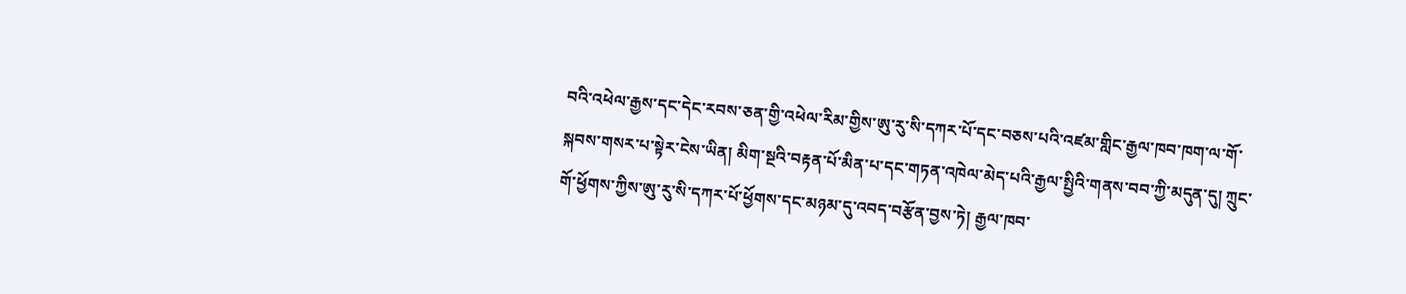བའི་འཕེལ་རྒྱས་དང་དེང་རབས་ཅན་གྱི་འཕེལ་རིམ་གྱིས་ཨུ་རུ་སི་དཀར་པོ་དང་བཅས་པའི་འཛམ་གླིང་རྒྱལ་ཁབ་ཁག་ལ་གོ་སྐབས་གསར་པ་སྟེར་ངེས་ཡིན། མིག་སྔའི་བརྟན་པོ་མིན་པ་དང་གཏན་འཁེལ་མེད་པའི་རྒྱལ་སྤྱིའི་གནས་བབ་ཀྱི་མདུན་དུ། ཀྲུང་གོ་ཕྱོགས་ཀྱིས་ཨུ་རུ་སི་དཀར་པོ་ཕྱོགས་དང་མཉམ་དུ་འབད་བརྩོན་བྱས་ཏེ། རྒྱལ་ཁབ་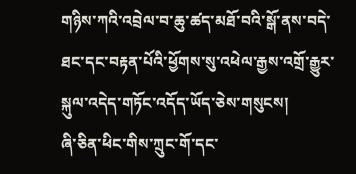གཉིས་ཀའི་འབྲེལ་བ་ཆུ་ཚད་མཐོ་བའི་སྒོ་ནས་བདེ་ཐང་དང་བརྟན་པོའི་ཕྱོགས་སུ་འཕེལ་རྒྱས་འགྲོ་རྒྱུར་སྐུལ་འདེད་གཏོང་འདོད་ཡོད་ཅེས་གསུངས།
ཞི་ཅིན་ཕིང་གིས་ཀྲུང་གོ་དང་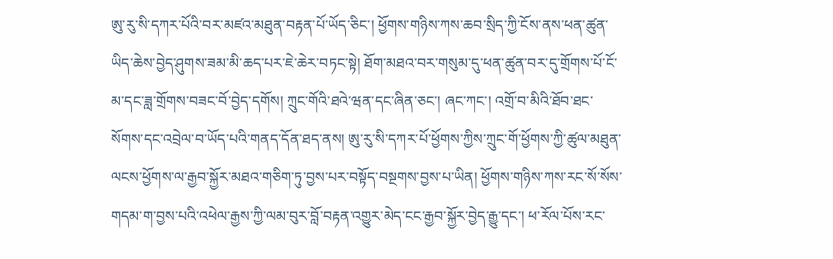ཨུ་རུ་སི་དཀར་པོའི་བར་མཛའ་མཐུན་བརྟན་པོ་ཡོད་ཅིང་། ཕྱོགས་གཉིས་ཀས་ཆབ་སྲིད་ཀྱི་ངོས་ནས་ཕན་ཚུན་ཡིད་ཆེས་བྱེད་ཤུགས་ཟམ་མི་ཆད་པར་ཇེ་ཆེར་བཏང་སྟེ། ཐོག་མཐའ་བར་གསུམ་དུ་ཕན་ཚུན་བར་དུ་གྲོགས་པོ་ངོ་མ་དང་ཟླ་གྲོགས་བཟང་བོ་བྱེད་དགོས། ཀྲུང་གོའི་ཐའེ་ཝན་དང་ཞིན་ཅང་། ཞང་ཀང་། འགྲོ་བ་མིའི་ཐོབ་ཐང་སོགས་དང་འབྲེལ་བ་ཡོད་པའི་གནད་དོན་ཐད་ནས། ཨུ་རུ་སི་དཀར་པོ་ཕྱོགས་ཀྱིས་ཀྲུང་གོ་ཕྱོགས་ཀྱི་ཚུལ་མཐུན་ལངས་ཕྱོགས་ལ་རྒྱབ་སྐྱོར་མཐའ་གཅིག་ཏུ་བྱས་པར་བསྟོད་བསྔགས་བྱས་པ་ཡིན། ཕྱོགས་གཉིས་ཀས་རང་སོ་སོས་གདམ་ག་བྱས་པའི་འཕེལ་རྒྱས་ཀྱི་ལམ་བུར་བློ་བརྟན་འགྱུར་མེད་ངང་རྒྱབ་སྐྱོར་བྱེད་རྒྱུ་དང་། ཕ་རོལ་པོས་རང་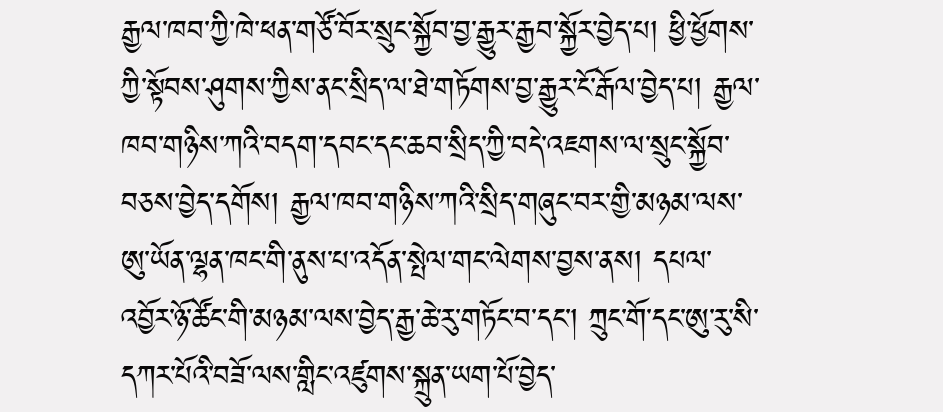རྒྱལ་ཁབ་ཀྱི་ཁེ་ཕན་གཙོ་བོར་སྲུང་སྐྱོབ་བྱ་རྒྱུར་རྒྱབ་སྐྱོར་བྱེད་པ། ཕྱི་ཕྱོགས་ཀྱི་སྟོབས་ཤུགས་ཀྱིས་ནང་སྲིད་ལ་ཐེ་གཏོགས་བྱ་རྒྱུར་ངོ་རྒོལ་བྱེད་པ། རྒྱལ་ཁབ་གཉིས་ཀའི་བདག་དབང་དང་ཆབ་སྲིད་ཀྱི་བདེ་འཇགས་ལ་སྲུང་སྐྱོབ་བཅས་བྱེད་དགོས། རྒྱལ་ཁབ་གཉིས་ཀའི་སྲིད་གཞུང་བར་གྱི་མཉམ་ལས་ཨུ་ཡོན་ལྷན་ཁང་གི་ནུས་པ་འདོན་སྤེལ་གང་ལེགས་བྱས་ནས། དཔལ་འབྱོར་ཉོ་ཚོང་གི་མཉམ་ལས་བྱེད་རྒྱ་ཆེ་རུ་གཏོང་བ་དང་། ཀྲུང་གོ་དང་ཨུ་རུ་སི་དཀར་པོའི་བཟོ་ལས་གླིང་འཛུགས་སྐྲུན་ཡག་པོ་བྱེད་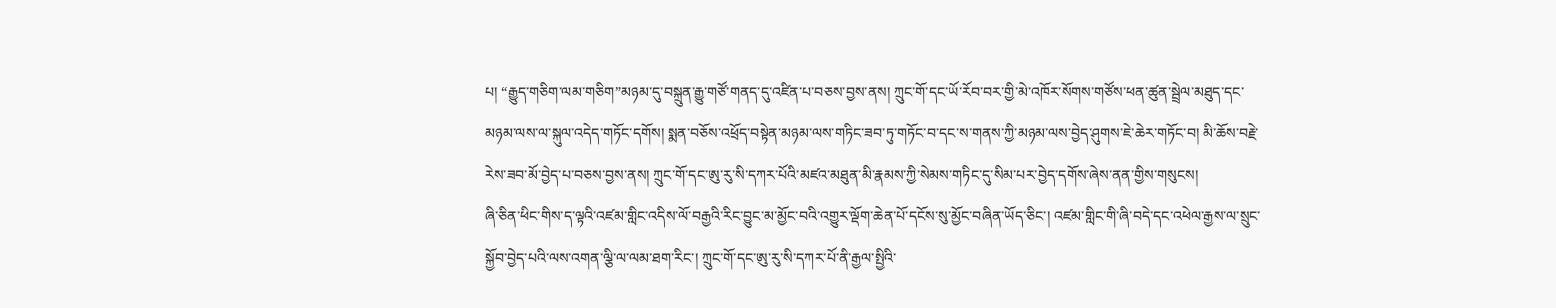པ། “རྒྱུད་གཅིག་ལམ་གཅིག”མཉམ་དུ་བསྐྲུན་རྒྱུ་གཙོ་གནད་དུ་འཛིན་པ་བཅས་བྱས་ནས། ཀྲུང་གོ་དང་ཡོ་རོབ་བར་གྱི་མེ་འཁོར་སོགས་གཙོས་ཕན་ཚུན་སྦྲེལ་མཐུད་དང་མཉམ་ལས་ལ་སྐུལ་འདེད་གཏོང་དགོས། སྨན་བཅོས་འཕྲོད་བསྟེན་མཉམ་ལས་གཏིང་ཟབ་ཏུ་གཏོང་བ་དང་ས་གནས་ཀྱི་མཉམ་ལས་བྱེད་ཤུགས་ཇེ་ཆེར་གཏོང་བ། མི་ཆོས་བརྗེ་རེས་ཟབ་མོ་བྱེད་པ་བཅས་བྱས་ནས། ཀྲུང་གོ་དང་ཨུ་རུ་སི་དཀར་པོའི་མཛའ་མཐུན་མི་རྣམས་ཀྱི་སེམས་གཏིང་དུ་སིམ་པར་བྱེད་དགོས་ཞེས་ནན་གྱིས་གསུངས།
ཞི་ཅིན་ཕིང་གིས་ད་ལྟའི་འཛམ་གླིང་འདིས་ལོ་བརྒྱའི་རིང་བྱུང་མ་མྱོང་བའི་འགྱུར་ལྡོག་ཆེན་པོ་དངོས་སུ་མྱོང་བཞིན་ཡོད་ཅིང་། འཛམ་གླིང་གི་ཞི་བདེ་དང་འཕེལ་རྒྱས་ལ་སྲུང་སྐྱོབ་བྱེད་པའི་ལས་འགན་ལྕི་ལ་ལམ་ཐག་རིང་། ཀྲུང་གོ་དང་ཨུ་རུ་སི་དཀར་པོ་ནི་རྒྱལ་སྤྱིའི་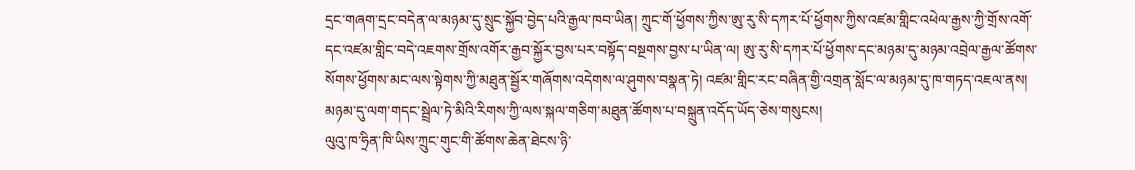དྲང་གཞག་དྲང་བདེན་ལ་མཉམ་དུ་སྲུང་སྐྱོབ་བྱེད་པའི་རྒྱལ་ཁབ་ཡིན། ཀྲུང་གོ་ཕྱོགས་ཀྱིས་ཨུ་རུ་སི་དཀར་པོ་ཕྱོགས་ཀྱིས་འཛམ་གླིང་འཕེལ་རྒྱས་ཀྱི་གྲོས་འགོ་དང་འཛམ་གླིང་བདེ་འཇགས་གྲོས་འགོར་རྒྱབ་སྐྱོར་བྱས་པར་བསྟོད་བསྔགས་བྱས་པ་ཡིན་ལ། ཨུ་རུ་སི་དཀར་པོ་ཕྱོགས་དང་མཉམ་དུ་མཉམ་འབྲེལ་རྒྱལ་ཚོགས་སོགས་ཕྱོགས་མང་ལས་སྟེགས་ཀྱི་མཐུན་སྦྱོར་གཞོགས་འདེགས་ལ་ཤུགས་བསྣན་ཏེ། འཛམ་གླིང་རང་བཞིན་གྱི་འགྲན་སློང་ལ་མཉམ་དུ་ཁ་གཏད་འཇལ་ནས། མཉམ་དུ་ལག་གདང་སྦྲེལ་ཏེ་མིའི་རིགས་ཀྱི་ལས་སྐལ་གཅིག་མཐུན་ཚོགས་པ་བསྐྲུན་འདོད་ཡོད་ཅེས་གསུངས།
ལུའུ་ཁ་ཧྲིན་ཁི་ཡིས་ཀྲུང་གུང་གི་ཚོགས་ཆེན་ཐེངས་ཉི་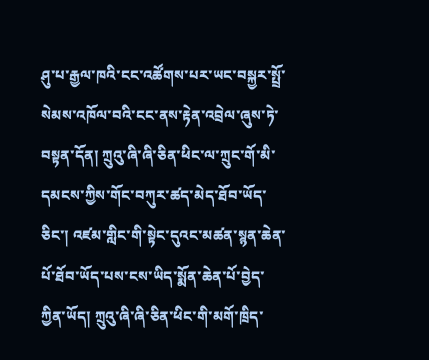ཤུ་པ་རྒྱལ་ཁའི་ངང་འཚོགས་པར་ཡང་བསྐྱར་སྤྲོ་སེམས་འཁོལ་བའི་ངང་ནས་རྟེན་འབྲེལ་ཞུས་ཏེ་བསྟན་དོན། ཀྲུའུ་ཞི་ཞི་ཅིན་ཕིང་ལ་ཀྲུང་གོ་མི་དམངས་ཀྱིས་གོང་བཀུར་ཚད་མེད་ཐོབ་ཡོད་ཅིང་། འཛམ་གླིང་གི་སྟེང་དུའང་མཚན་སྙན་ཆེན་པོ་ཐོབ་ཡོད་པས་ངས་ཡིད་སྨོན་ཆེན་པོ་བྱེད་ཀྱིན་ཡོད། ཀྲུའུ་ཞི་ཞི་ཅིན་ཕིང་གི་མགོ་ཁྲིད་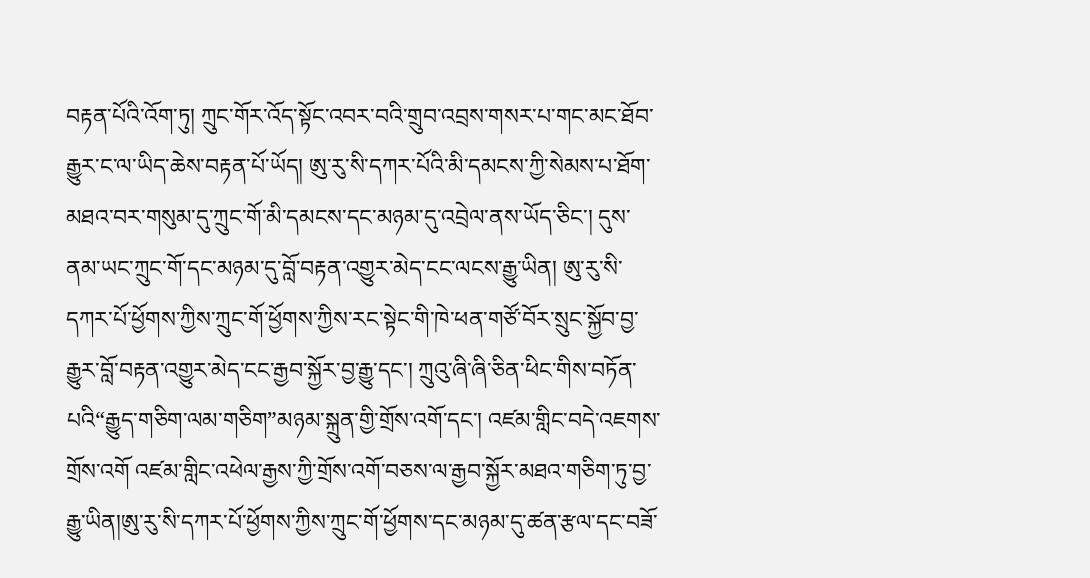བརྟན་པོའི་འོག་ཏུ། ཀྲུང་གོར་འོད་སྟོང་འབར་བའི་གྲུབ་འབྲས་གསར་པ་གང་མང་ཐོབ་རྒྱུར་ང་ལ་ཡིད་ཆེས་བརྟན་པོ་ཡོད། ཨུ་རུ་སི་དཀར་པོའི་མི་དམངས་ཀྱི་སེམས་པ་ཐོག་མཐའ་བར་གསུམ་དུ་ཀྲུང་གོ་མི་དམངས་དང་མཉམ་དུ་འབྲེལ་ནས་ཡོད་ཅིང་། དུས་ནམ་ཡང་ཀྲུང་གོ་དང་མཉམ་དུ་བློ་བརྟན་འགྱུར་མེད་ངང་ལངས་རྒྱུ་ཡིན། ཨུ་རུ་སི་དཀར་པོ་ཕྱོགས་ཀྱིས་ཀྲུང་གོ་ཕྱོགས་ཀྱིས་རང་སྟེང་གི་ཁེ་ཕན་གཙོ་བོར་སྲུང་སྐྱོབ་བྱ་རྒྱུར་བློ་བརྟན་འགྱུར་མེད་ངང་རྒྱབ་སྐྱོར་བྱ་རྒྱུ་དང་། ཀྲུའུ་ཞི་ཞི་ཅིན་ཕིང་གིས་བཏོན་པའི“རྒྱུད་གཅིག་ལམ་གཅིག”མཉམ་སྐྲུན་གྱི་གྲོས་འགོ་དང་། འཛམ་གླིང་བདེ་འཇགས་གྲོས་འགོ འཛམ་གླིང་འཕེལ་རྒྱས་ཀྱི་གྲོས་འགོ་བཅས་ལ་རྒྱབ་སྐྱོར་མཐའ་གཅིག་ཏུ་བྱ་རྒྱུ་ཡིན།ཨུ་རུ་སི་དཀར་པོ་ཕྱོགས་ཀྱིས་ཀྲུང་གོ་ཕྱོགས་དང་མཉམ་དུ་ཚན་རྩལ་དང་བཟོ་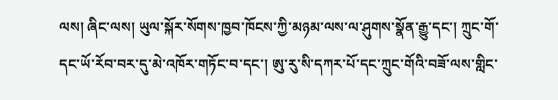ལས། ཞིང་ལས། ཡུལ་སྐོར་སོགས་ཁྱབ་ཁོངས་ཀྱི་མཉམ་ལས་ལ་ཤུགས་སྣོན་རྒྱུ་དང་། ཀྲུང་གོ་དང་ཡོ་རོབ་བར་དུ་མེ་འཁོར་གཏོང་བ་དང་། ཨུ་རུ་སི་དཀར་པོ་དང་ཀྲུང་གོའི་བཟོ་ལས་གླིང་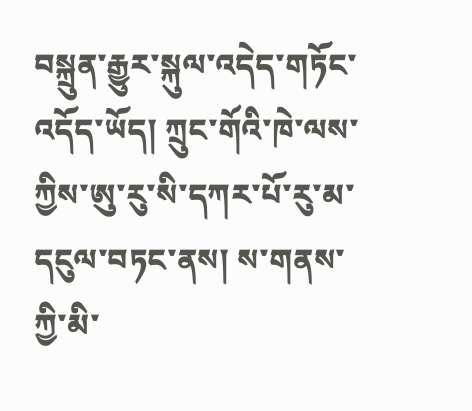བསྐྲུན་རྒྱུར་སྐུལ་འདེད་གཏོང་འདོད་ཡོད། ཀྲུང་གོའི་ཁེ་ལས་ཀྱིས་ཨུ་རུ་སི་དཀར་པོ་རུ་མ་དངུལ་བཏང་ནས། ས་གནས་ཀྱི་མི་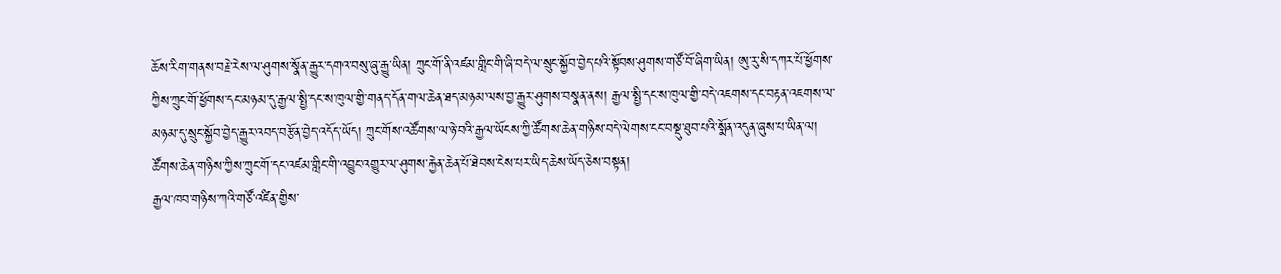ཆོས་རིག་གནས་བརྗེ་རེས་ལ་ཤུགས་སྣོན་རྒྱུར་དགའ་བསུ་ཞུ་རྒྱུ་ཡིན། ཀྲུང་གོ་ནི་འཛམ་གླིང་གི་ཞི་བདེ་ལ་སྲུང་སྐྱོབ་བྱེད་པའི་སྟོབས་ཤུགས་གཙོ་བོ་ཞིག་ཡིན། ཨུ་རུ་སི་དཀར་པོ་ཕྱོགས་ཀྱིས་ཀྲུང་གོ་ཕྱོགས་དང་མཉམ་དུ་རྒྱལ་སྤྱི་དང་ས་ཁུལ་གྱི་གནད་དོན་གལ་ཆེན་ཐད་མཉམ་ལས་བྱ་རྒྱུར་ཤུགས་བསྣན་ནས། རྒྱལ་སྤྱི་དང་ས་ཁུལ་གྱི་བདེ་འཇགས་དང་བརྟན་འཇགས་ལ་མཉམ་དུ་སྲུང་སྐྱོབ་བྱེད་རྒྱུར་འབད་བརྩོན་བྱེད་འདོད་ཡོད། ཀྲུང་གོས་འཚོགས་ལ་ཉེ་བའི་རྒྱལ་ཡོངས་ཀྱི་ཚོགས་ཆེན་གཉིས་བདེ་ལེགས་ངང་བསྡུ་ཐུབ་པའི་སྨོན་འདུན་ཞུས་པ་ཡིན་ལ། ཚོགས་ཆེན་གཉིས་ཀྱིས་ཀྲུང་གོ་དང་འཛམ་གླིང་གི་འབྱུང་འགྱུར་ལ་ཤུགས་རྐྱེན་ཆེན་པོ་ཐེབས་ངེས་པར་ཡིད་ཆེས་ཡོད་ཅེས་བསྟན།
རྒྱལ་ཁབ་གཉིས་ཀའི་གཙོ་འཛིན་གྱིས་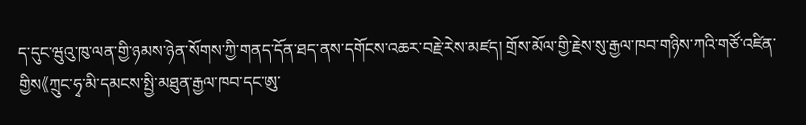ད་དུང་ཝུའུ་ཁུ་ལན་གྱི་ཉམས་ཉེན་སོགས་ཀྱི་གནད་དོན་ཐད་ནས་དགོངས་འཆར་བརྗེ་རེས་མཛད། གྲོས་མོལ་གྱི་རྗེས་སུ་རྒྱལ་ཁབ་གཉིས་ཀའི་གཙོ་འཛིན་གྱིས《ཀྲུང་ཧྭ་མི་དམངས་སྤྱི་མཐུན་རྒྱལ་ཁབ་དང་ཨུ་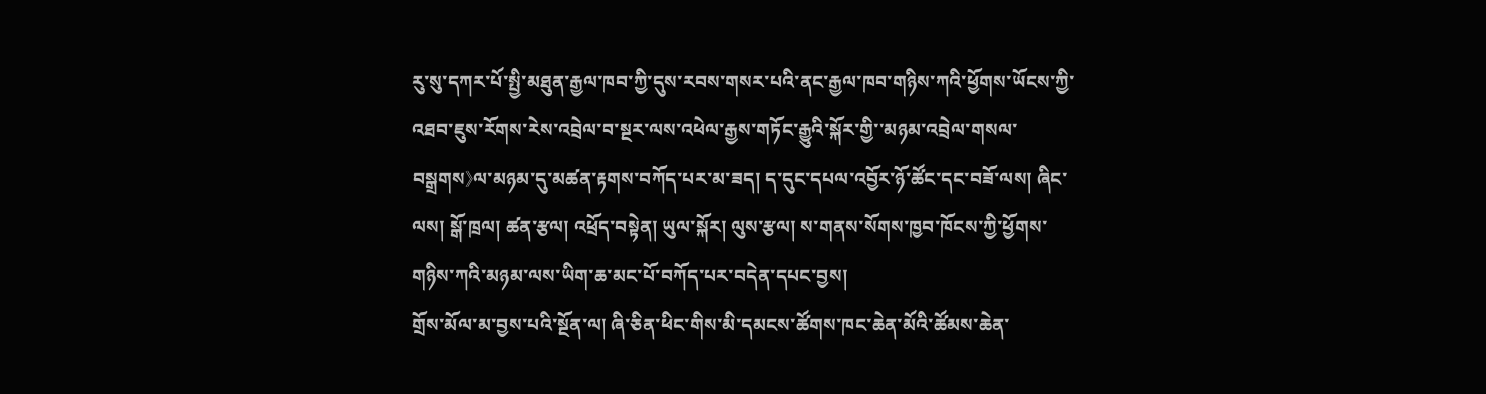རུ་སུ་དཀར་པོ་སྤྱི་མཐུན་རྒྱལ་ཁབ་ཀྱི་དུས་རབས་གསར་པའི་ནང་རྒྱལ་ཁབ་གཉིས་ཀའི་ཕྱོགས་ཡོངས་ཀྱི་འཐབ་ཇུས་རོགས་རེས་འབྲེལ་བ་སྔར་ལས་འཕེལ་རྒྱས་གཏོང་རྒྱུའི་སྐོར་གྱི་་མཉམ་འབྲེལ་གསལ་བསྒྲགས》ལ་མཉམ་དུ་མཚན་རྟགས་བཀོད་པར་མ་ཟད། ད་དུང་དཔལ་འབྱོར་ཉོ་ཚོང་དང་བཟོ་ལས། ཞིང་ལས། སྒོ་ཁྲལ། ཚན་རྩལ། འཕྲོད་བསྟེན། ཡུལ་སྐོར། ལུས་རྩལ། ས་གནས་སོགས་ཁྱབ་ཁོངས་ཀྱི་ཕྱོགས་གཉིས་ཀའི་མཉམ་ལས་ཡིག་ཆ་མང་པོ་བཀོད་པར་བདེན་དཔང་བྱས།
གྲོས་མོལ་མ་བྱས་པའི་སྔོན་ལ། ཞི་ཅིན་ཕིང་གིས་མི་དམངས་ཚོགས་ཁང་ཆེན་མོའི་ཚོམས་ཆེན་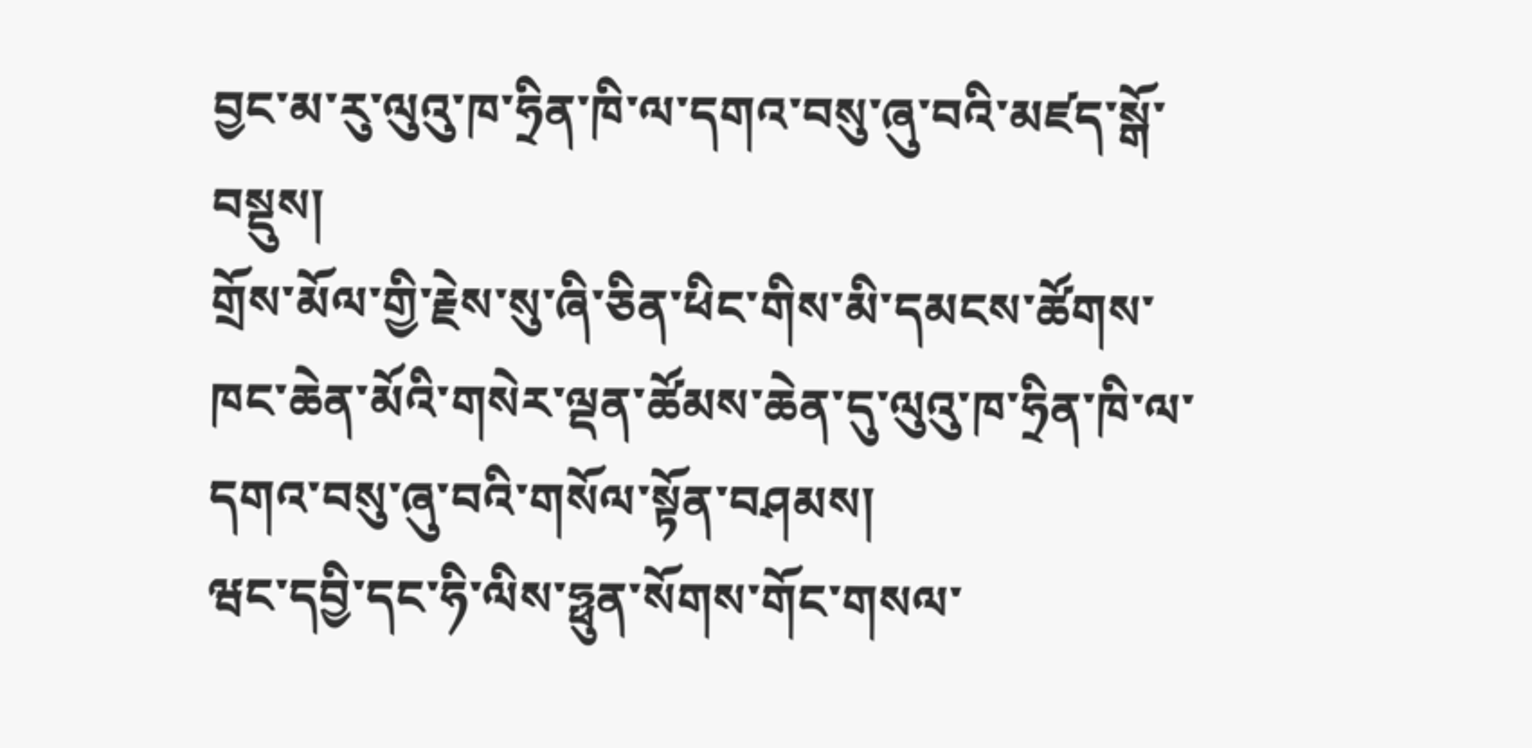བྱང་མ་རུ་ལུའུ་ཁ་ཧྲིན་ཁི་ལ་དགའ་བསུ་ཞུ་བའི་མཛད་སྒོ་བསྡུས།
གྲོས་མོལ་གྱི་རྗེས་སུ་ཞི་ཅིན་ཕིང་གིས་མི་དམངས་ཚོགས་ཁང་ཆེན་མོའི་གསེར་ལྡན་ཚོམས་ཆེན་དུ་ལུའུ་ཁ་ཧྲིན་ཁི་ལ་དགའ་བསུ་ཞུ་བའི་གསོལ་སྟོན་བཤམས།
ཝང་དབྱི་དང་ཧི་ལིས་ཧྥུན་སོགས་གོང་གསལ་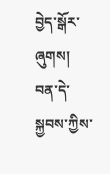བྱེད་སྒོར་ཞུགས།
བན་དེ་སྐྱབས་ཀྱིས་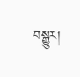བསྒྱུར།